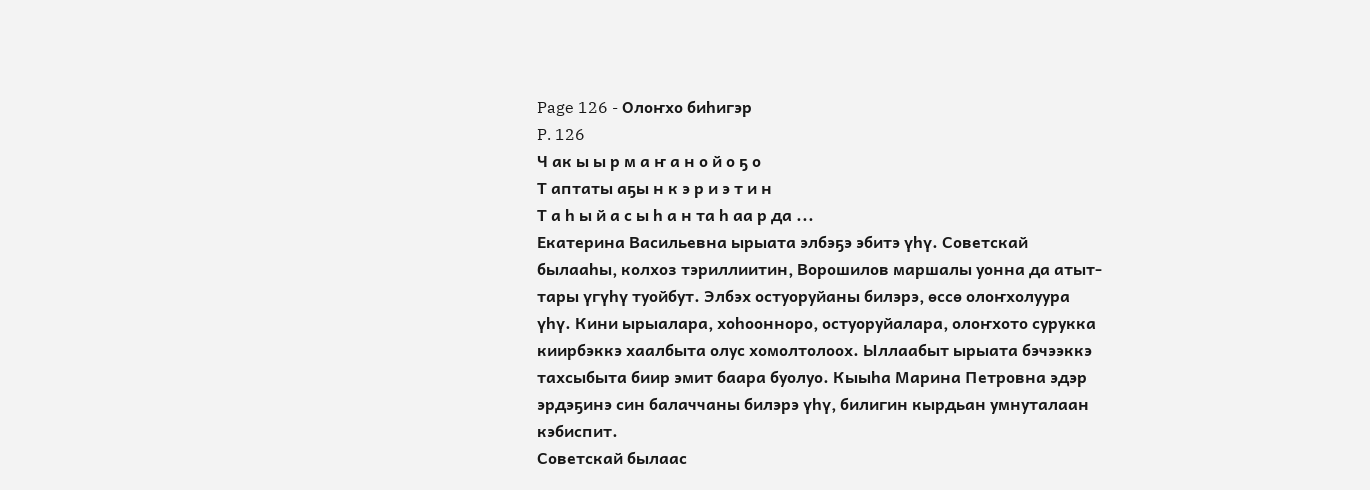Page 126 - Олоҥхо биһигэр
P. 126
Ч ак ы ы р м а ҥ а н о й о ҕ о
Т аптаты аҕы н к э р и э т и н
Т а һ ы й а с ы һ а н та һ аа р да ...
Екатерина Васильевна ырыата элбэҕэ эбитэ үһү. Советскай
былааһы, колхоз тэриллиитин, Ворошилов маршалы уонна да атыт-
тары үгүһү туойбут. Элбэх остуоруйаны билэрэ, өссө олоҥхолуура
үһү. Кини ырыалара, хоһоонноро, остуоруйалара, олоҥхото сурукка
киирбэккэ хаалбыта олус хомолтолоох. Ыллаабыт ырыата бэчээккэ
тахсыбыта биир эмит баара буолуо. Кыыһа Марина Петровна эдэр
эрдэҕинэ син балаччаны билэрэ үһү, билигин кырдьан умнуталаан
кэбиспит.
Советскай былаас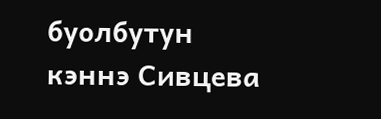буолбутун кэннэ Сивцева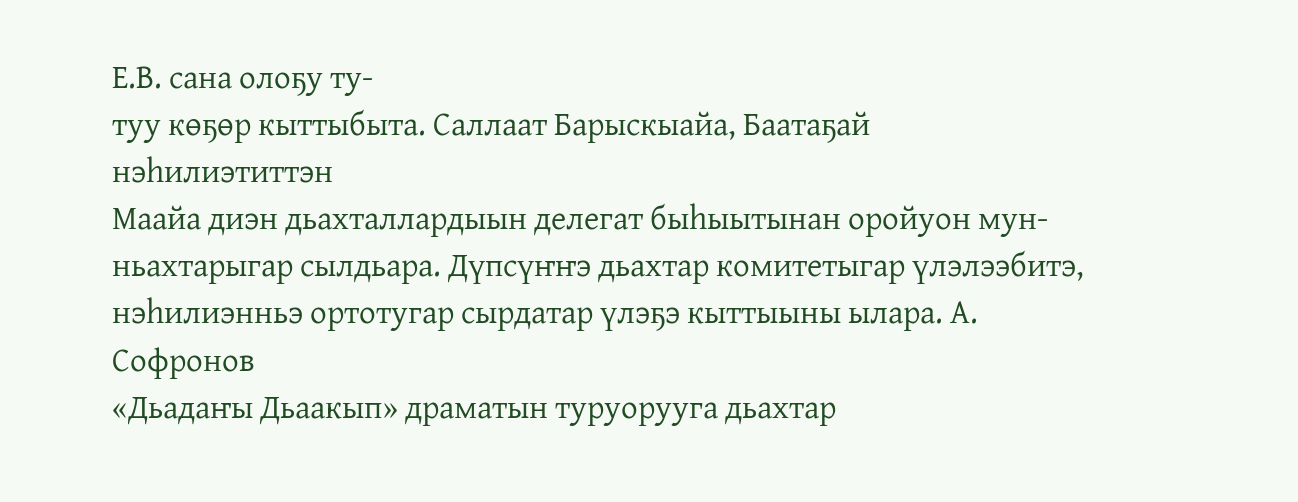Е.В. сана олоҕу ту-
туу көҕөр кыттыбыта. Саллаат Барыскыайа, Баатаҕай нэһилиэтиттэн
Маайа диэн дьахталлардыын делегат быһыытынан оройуон мун-
ньахтарыгар сылдьара. Дүпсүҥҥэ дьахтар комитетыгар үлэлээбитэ,
нэһилиэнньэ ортотугар сырдатар үлэҕэ кыттыыны ылара. А. Софронов
«Дьадаҥы Дьаакып» драматын туруорууга дьахтар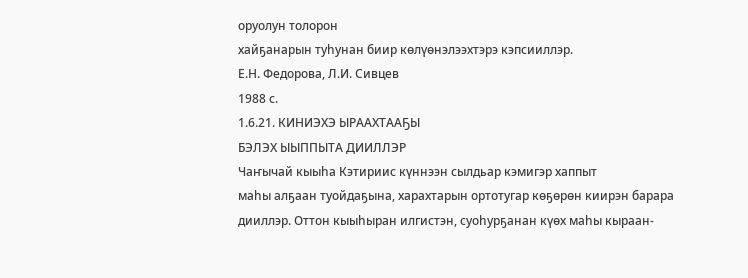оруолун толорон
хайҕанарын туһунан биир көлүөнэлээхтэрэ кэпсииллэр.
Е.Н. Федорова, Л.И. Сивцев
1988 с.
1.6.21. КИНИЭХЭ ЫРААХТААҔЫ
БЭЛЭХ ЫЫППЫТА ДИИЛЛЭР
Чаҥычай кыыһа Кэтириис күннээн сылдьар кэмигэр хаппыт
маһы алҕаан туойдаҕына, харахтарын ортотугар көҕөрөн киирэн барара
дииллэр. Оттон кыыһыран илгистэн, суоһурҕанан күөх маһы кыраан-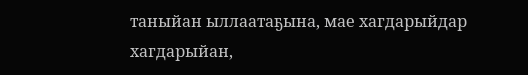таныйан ыллаатаҕына, мае хагдарыйдар хагдарыйан,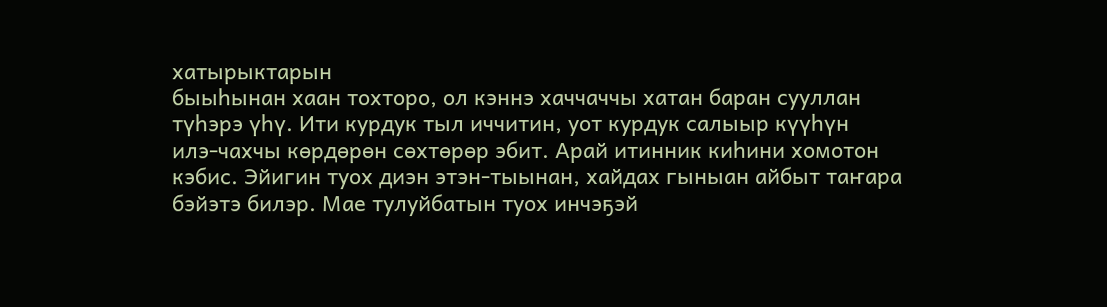хатырыктарын
быыһынан хаан тохторо, ол кэннэ хаччаччы хатан баран сууллан
түһэрэ үһү. Ити курдук тыл иччитин, уот курдук салыыр күүһүн
илэ-чахчы көрдөрөн сөхтөрөр эбит. Арай итинник киһини хомотон
кэбис. Эйигин туох диэн этэн-тыынан, хайдах гыныан айбыт таҥара
бэйэтэ билэр. Мае тулуйбатын туох инчэҕэй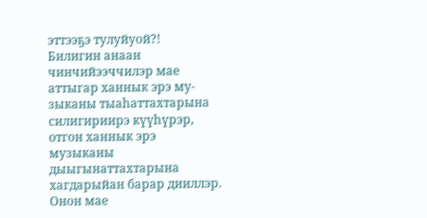эттээҕэ тулуйуой?!
Билигин анаан чинчийээччилэр мае аттыгар ханнык эрэ му-
зыканы тыаһаттахтарына силигириирэ күүһүрэр, отгон ханнык эрэ
музыканы дыыгынаттахтарына хагдарыйан барар дииллэр. Онон мае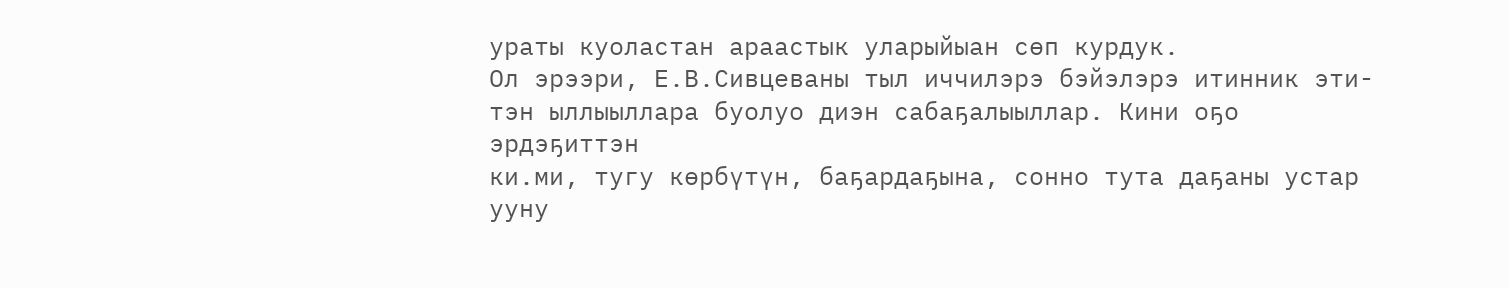ураты куоластан араастык уларыйыан сөп курдук.
Ол эрээри, Е.В.Сивцеваны тыл иччилэрэ бэйэлэрэ итинник эти-
тэн ыллыыллара буолуо диэн сабаҕалыыллар. Кини оҕо эрдэҕиттэн
ки.ми, тугу көрбүтүн, баҕардаҕына, сонно тута даҕаны устар ууну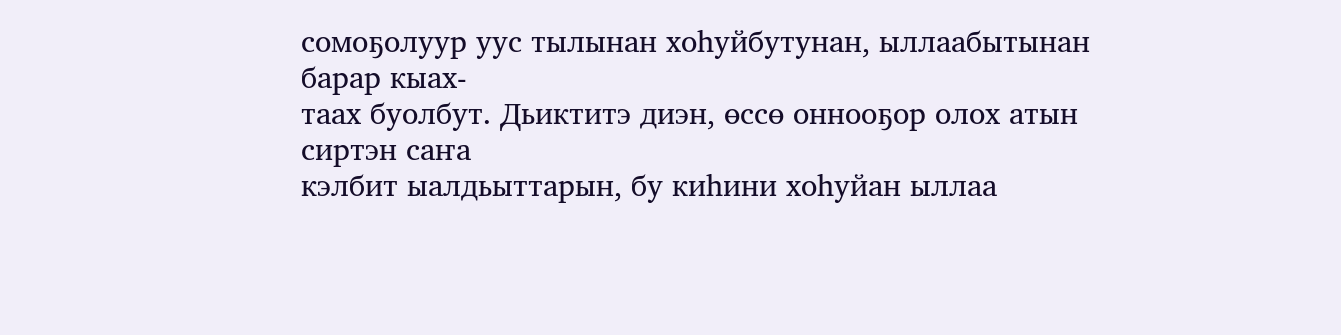сомоҕолуур уус тылынан хоһуйбутунан, ыллаабытынан барар кыах-
таах буолбут. Дьиктитэ диэн, өссө оннооҕор олох атын сиртэн саҥа
кэлбит ыалдьыттарын, бу киһини хоһуйан ыллаа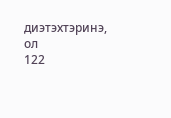диэтэхтэринэ, ол
122